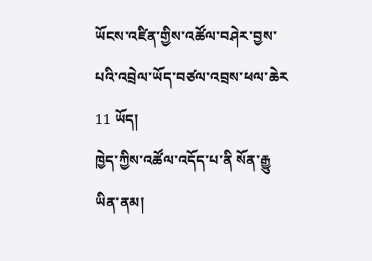ཡོངས་འཛིན་གྱིས་འཚོལ་བཤེར་བྱས་པའི་འབྲེལ་ཡོད་བཙལ་འབྲས་ཕལ་ཆེར 11 ཡོད།
ཁྱེད་ཀྱིས་འཚོལ་འདོད་པ་ནི སོན་རྒྱུ ཡིན་ནམ།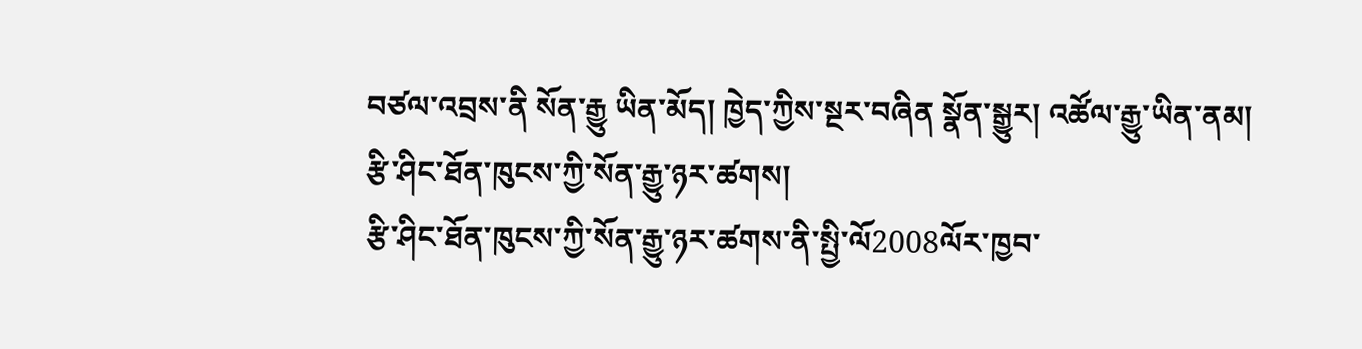བཙལ་འབྲས་ནི སོན་རྒྱུ ཡིན་མོད། ཁྱེད་ཀྱིས་སྔར་བཞིན སྣོན་སྒྱུར། འཚོལ་རྒྱུ་ཡིན་ནམ།
རྩི་ཤིང་ཐོན་ཁུངས་ཀྱི་སོན་རྒྱུ་ཉར་ཚགས།
རྩི་ཤིང་ཐོན་ཁུངས་ཀྱི་སོན་རྒྱུ་ཉར་ཚགས་ནི་སྤྱི་ལོ2008ལོར་ཁྱབ་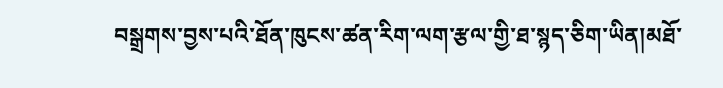བསྒྲགས་བྱས་པའི་ཐོན་ཁུངས་ཚན་རིག་ལག་རྩལ་གྱི་ཐ་སྙད་ཅིག་ཡིན།མཐོ་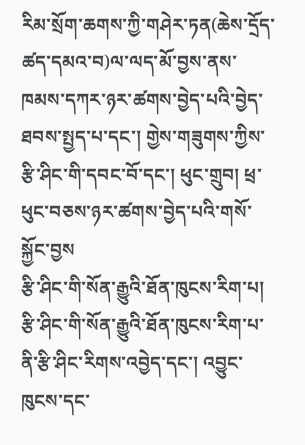རིམ་སྲོག་ཆགས་ཀྱི་གཤེར་ཏན(ཆེས་དྲོད་ཚད་དམའ་བ)ལ་ལད་མོ་བྱས་ནས་ཁམས་དཀར་ཉར་ཚགས་བྱེད་པའི་བྱེད་ཐབས་སྤྱད་པ་དང་། གྱེས་གཟུགས་ཀྱིས་རྩི་ཤིང་གི་དབང་བོ་དང་། ཕུང་གྲུབ། ཕྲ་ཕུང་བཅས་ཉར་ཚགས་བྱེད་པའི་གསོ་སྐྱོང་བྱས
རྩི་ཤིང་གི་སོན་རྒྱུའི་ཐོན་ཁུངས་རིག་པ།
རྩི་ཤིང་གི་སོན་རྒྱུའི་ཐོན་ཁུངས་རིག་པ་ནི་རྩི་ཤིང་རིགས་འབྱེད་དང་། འབྱུང་ཁུངས་དང་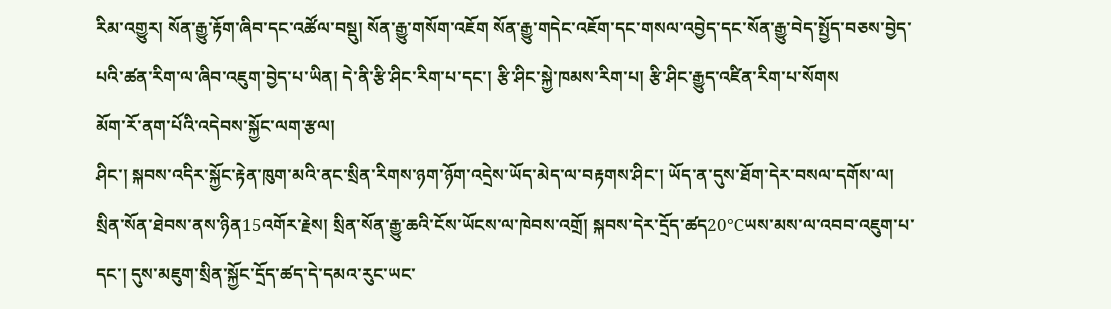རིམ་འགྱུར། སོན་རྒྱུ་རྟོག་ཞིབ་དང་འཚོལ་བསྡུ། སོན་རྒྱུ་གསོག་འཇོག སོན་རྒྱུ་གདེང་འཇོག་དང་གསལ་འབྱེད་དང་སོན་རྒྱུ་བེད་སྤྱོད་བཅས་བྱེད་པའི་ཚན་རིག་ལ་ཞིབ་འཇུག་བྱེད་པ་ཡིན། དེ་ནི་རྩི་ཤིང་རིག་པ་དང་། རྩི་ཤིང་སྐྱེ་ཁམས་རིག་པ། རྩི་ཤིང་རྒྱུད་འཛིན་རིག་པ་སོགས
མོག་རོ་ནག་པོའི་འདེབས་སྐྱོང་ལག་རྩལ།
ཤིང་། སྐབས་འདིར་སྐྱོང་རྟེན་ཁུག་མའི་ནང་སྲིན་རིགས་ཉག་ཉོག་འདྲེས་ཡོད་མེད་ལ་བརྟགས་ཤིང་། ཡོད་ན་དུས་ཐོག་དེར་བསལ་དགོས་ལ། སྲིན་སོན་ཐེབས་ནས་ཉིན15འགོར་རྗེས། སྲིན་སོན་རྒྱུ་ཆའི་ངོས་ཡོངས་ལ་ཁེབས་འགྲོ། སྐབས་དེར་དྲོད་ཚད20℃ཡས་མས་ལ་འབབ་འཇུག་པ་དང་། དུས་མཇུག་སྲིན་སྐྱོང་དྲོད་ཚད་དེ་དམའ་རུང་ཡང་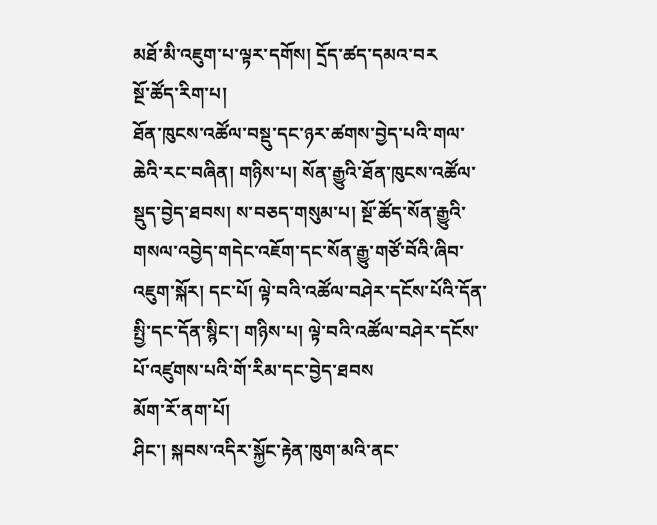མཐོ་མི་འཇུག་པ་ལྟར་དགོས། དྲོད་ཚད་དམའ་བར
སྔོ་ཚོད་རིག་པ།
ཐོན་ཁུངས་འཚོལ་བསྡུ་དང་ཉར་ཚགས་བྱེད་པའི་གལ་ཆེའི་རང་བཞིན། གཉིས་པ། སོན་རྒྱུའི་ཐོན་ཁུངས་འཚོལ་སྡུད་བྱེད་ཐབས། ས་བཅད་གསུམ་པ། སྔོ་ཚོད་སོན་རྒྱུའི་གསལ་འབྱེད་གདེང་འཇོག་དང་སོན་རྒྱུ་གཙོ་བོའི་ཞིབ་འཇུག་སྐོར། དང་པོ། ལྟེ་བའི་འཚོལ་བཤེར་དངོས་པོའི་དོན་སྤྱི་དང་དོན་སྙིང་། གཉིས་པ། ལྟེ་བའི་འཚོལ་བཤེར་དངོས་པོ་འཛུགས་པའི་གོ་རིམ་དང་བྱེད་ཐབས
མོག་རོ་ནག་པོ།
ཤིང་། སྐབས་འདིར་སྐྱོང་རྟེན་ཁུག་མའི་ནང་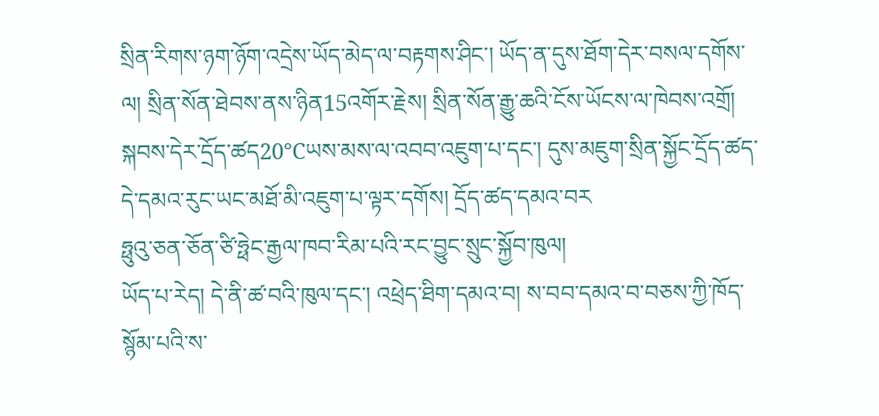སྲིན་རིགས་ཉག་ཉོག་འདྲེས་ཡོད་མེད་ལ་བརྟགས་ཤིང་། ཡོད་ན་དུས་ཐོག་དེར་བསལ་དགོས་ལ། སྲིན་སོན་ཐེབས་ནས་ཉིན15འགོར་རྗེས། སྲིན་སོན་རྒྱུ་ཆའི་ངོས་ཡོངས་ལ་ཁེབས་འགྲོ། སྐབས་དེར་དྲོད་ཚད20℃ཡས་མས་ལ་འབབ་འཇུག་པ་དང་། དུས་མཇུག་སྲིན་སྐྱོང་དྲོད་ཚད་དེ་དམའ་རུང་ཡང་མཐོ་མི་འཇུག་པ་ལྟར་དགོས། དྲོད་ཚད་དམའ་བར
ཧྥུའུ་ཅན་ཅོན་ཙི་ཧྥེང་རྒྱལ་ཁབ་རིམ་པའི་རང་བྱུང་སྲུང་སྐྱོབ་ཁུལ།
ཡོད་པ་རེད། དེ་ནི་ཚ་བའི་ཁུལ་དང་། འཕྲེད་ཐིག་དམའ་བ། ས་བབ་དམའ་བ་བཅས་ཀྱི་ཁོད་སྙོམ་པའི་ས་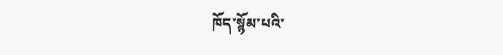ཁོད་སྙོམ་པའི་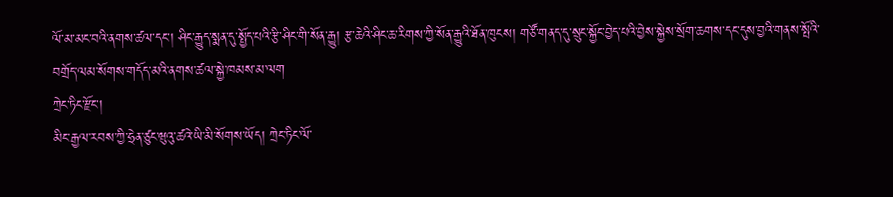ལོ་མ་མང་བའི་ནགས་ཚལ་དང་། ཤིང་རྒྱུད་སྨན་དུ་སྤྱོད་པའི་རྩི་ཤིང་གི་སོན་རྒྱུ། རྩ་ཆེའི་ཤིང་ཆ་རིགས་ཀྱི་སོན་རྒྱུའི་ཐོན་ཁུངས། གཙོ་གནད་དུ་སྲུང་སྐྱོང་བྱེད་པའི་བྱེས་སྐྱེས་སྲོག་ཆགས་དང་དུས་བྱའི་གནས་སྤོའི་བགྲོད་ལམ་སོགས་གདོད་མའི་ནགས་ཚལ་སྐྱེ་ཁམས་མ་ལག
ཀྲེང་ཏིང་རྫོང་།
མིང་རྒྱལ་རབས་ཀྱི་ཧྲེན་ཙུང་ཝུའུ་ཚའེ་ཡི་མི་སོགས་ཡོད། ཀྲེང་ཏིང་ལོ་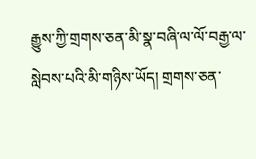རྒྱུས་ཀྱི་གྲགས་ཅན་མི་སྣ་བཞི་ལ་ལོ་བརྒྱ་ལ་སླེབས་པའི་མི་གཉིས་ཡོད། གྲགས་ཅན་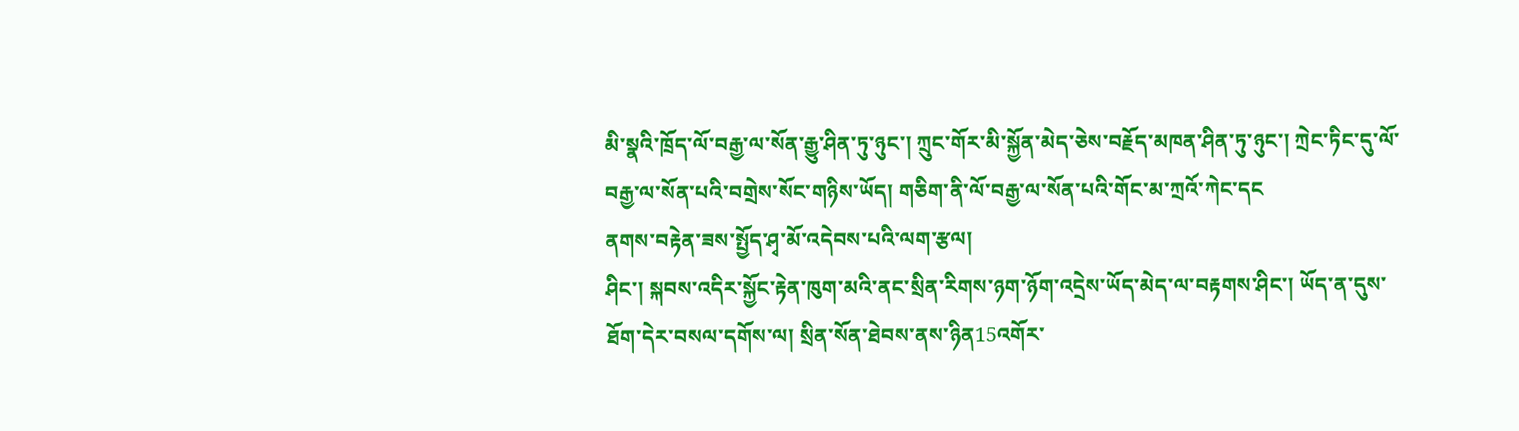མི་སྣའི་ཁྲོད་ལོ་བརྒྱ་ལ་སོན་རྒྱུ་ཤིན་ཏུ་ཉུང་། ཀྲུང་གོར་མི་སྐྱོན་མེད་ཅེས་བརྗོད་མཁན་ཤིན་ཏུ་ཉུང་། ཀྲེང་ཏིང་དུ་ལོ་བརྒྱ་ལ་སོན་པའི་བགྲེས་སོང་གཉིས་ཡོད། གཅིག་ནི་ལོ་བརྒྱ་ལ་སོན་པའི་གོང་མ་ཀྲའོ་ཀེང་དང
ནགས་བརྟེན་ཟས་སྤྱོད་ཤྭ་མོ་འདེབས་པའི་ལག་རྩལ།
ཤིང་། སྐབས་འདིར་སྐྱོང་རྟེན་ཁུག་མའི་ནང་སྲིན་རིགས་ཉག་ཉོག་འདྲེས་ཡོད་མེད་ལ་བརྟགས་ཤིང་། ཡོད་ན་དུས་ཐོག་དེར་བསལ་དགོས་ལ། སྲིན་སོན་ཐེབས་ནས་ཉིན15འགོར་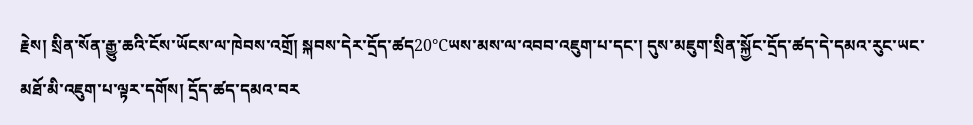རྗེས། སྲིན་སོན་རྒྱུ་ཆའི་ངོས་ཡོངས་ལ་ཁེབས་འགྲོ། སྐབས་དེར་དྲོད་ཚད20℃ཡས་མས་ལ་འབབ་འཇུག་པ་དང་། དུས་མཇུག་སྲིན་སྐྱོང་དྲོད་ཚད་དེ་དམའ་རུང་ཡང་མཐོ་མི་འཇུག་པ་ལྟར་དགོས། དྲོད་ཚད་དམའ་བར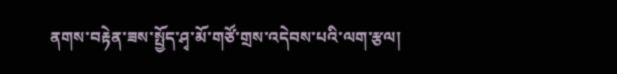ནགས་བརྟེན་ཟས་སྤྱོད་ཤྭ་མོ་གཙོ་གྲས་འདེབས་པའི་ལག་རྩལ།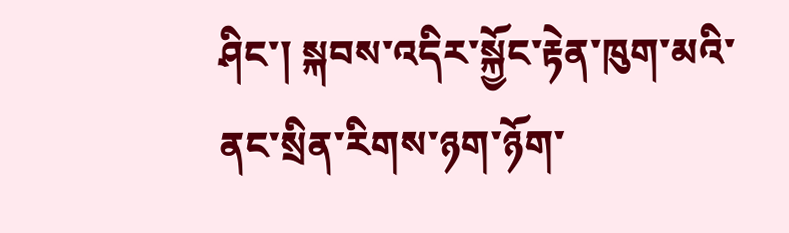ཤིང་། སྐབས་འདིར་སྐྱོང་རྟེན་ཁུག་མའི་ནང་སྲིན་རིགས་ཉག་ཉོག་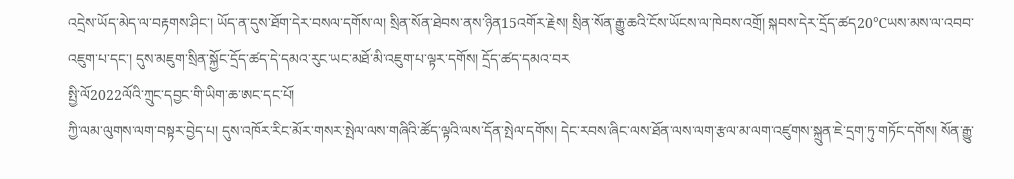འདྲེས་ཡོད་མེད་ལ་བརྟགས་ཤིང་། ཡོད་ན་དུས་ཐོག་དེར་བསལ་དགོས་ལ། སྲིན་སོན་ཐེབས་ནས་ཉིན15འགོར་རྗེས། སྲིན་སོན་རྒྱུ་ཆའི་ངོས་ཡོངས་ལ་ཁེབས་འགྲོ། སྐབས་དེར་དྲོད་ཚད20℃ཡས་མས་ལ་འབབ་འཇུག་པ་དང་། དུས་མཇུག་སྲིན་སྐྱོང་དྲོད་ཚད་དེ་དམའ་རུང་ཡང་མཐོ་མི་འཇུག་པ་ལྟར་དགོས། དྲོད་ཚད་དམའ་བར
སྤྱི་ལོ2022ལོའི་ཀྲུང་དབྱང་གི་ཡིག་ཆ་ཨང་དང་པོ།
ཀྱི་ལམ་ལུགས་ལག་བསྟར་བྱེད་པ། དུས་འཁོར་རིང་མོར་གསར་སྤེལ་ལས་གཞིའི་ཚོད་ལྟའི་ལས་དོན་སྤེལ་དགོས། དེང་རབས་ཞིང་ལས་ཐོན་ལས་ལག་རྩལ་མ་ལག་འཛུགས་སྐྲུན་ཇེ་དྲག་ཏུ་གཏོང་དགོས། སོན་རྒྱུ་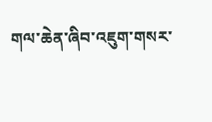གལ་ཆེན་ཞིབ་འཇུག་གསར་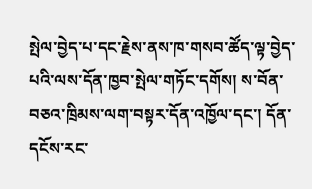སྤེལ་བྱེད་པ་དང་རྗེས་ནས་ཁ་གསབ་ཚོད་ལྟ་བྱེད་པའི་ལས་དོན་ཁྱབ་སྤེལ་གཏོང་དགོས། ས་བོན་བཅའ་ཁྲིམས་ལག་བསྟར་དོན་འཁྱོལ་དང་། དོན་དངོས་རང་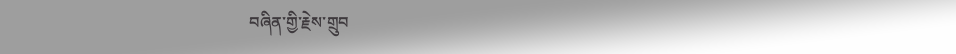བཞིན་གྱི་རྗེས་གྲུབ